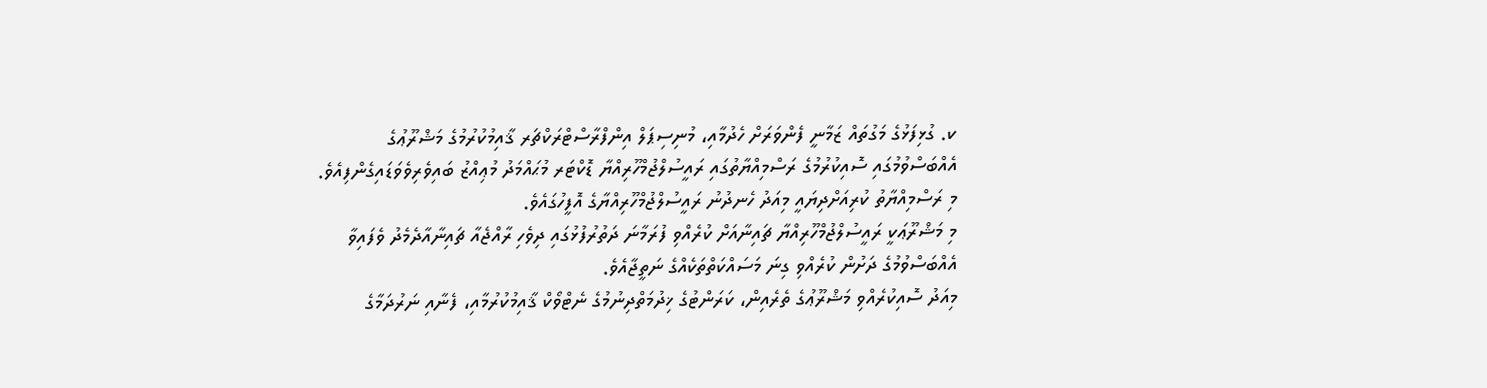ކ. ގުޅިފަޅުގެ މަގުތައް ޒަމާނީ ފެންވަރަށް ހެދުމާއި، މުނިސިޕަލް އިންފްރާސްޓްރަކްޗަރ ޤާއިމުކުރުމުގެ މަޝްރޫޢުގެ އެއްބަސްވުމުގައި ސޮއިކުރުމުގެ ރަސްމިއްޔާތުގައި ރައީސުލްޖުމްހޫރިއްޔާ ޑޮކްޓަރ މުޙައްމަދު މުޢިއްޒު ބައިވެރިވެވަޑައިގެންފިއެވެ. މި ރަސްމިއްޔާތު ކުރިއަށްދިޔައީ މިއަދު ހެނދުނު ރައީސުލްޖުމްހޫރިއްޔާގެ އޮފީހުގައެވެ.
މި މަޝްރޫޢަކީ ރައީސުލްޖުމްހޫރިއްޔާ ޗައިނާއަށް ކުރެއްވި ފުރަމާނަ ދަތުރުފުޅުގައި ދިވެހި ރާއްޖެއާ ޗައިނާއާދެމެދު ވެފައިވާ އެއްބަސްވުމުގެ ދަށުން ކުރެއްވި ގިނަ މަސައްކަތްތަކެއްގެ ނަތީޖާއެވެ.
މިއަދު ސޮއިކުރެއްވި މަޝްރޫޢުގެ ތެރެއިން، ކަރަންޓުގެ ޚިދުމަތްދިނުމުގެ ނެޓްވޯކް ޤާއިމުކުރުމާއި، ފެނާއި ނަރުދަމާގެ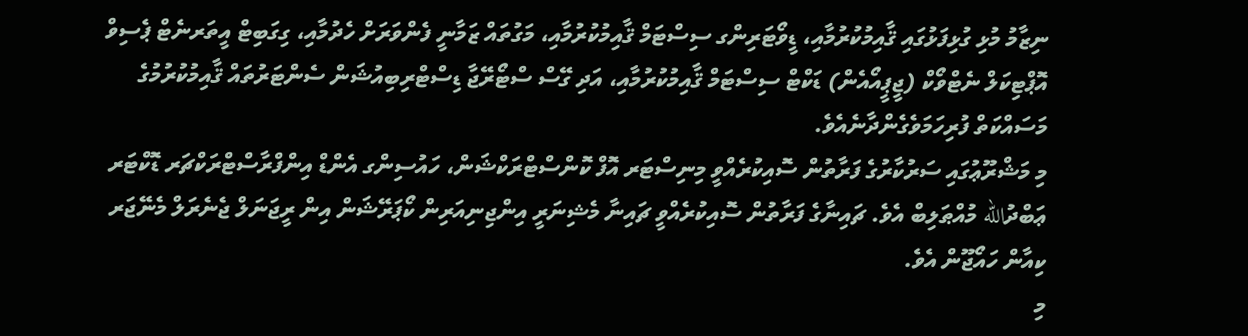ނިޒާމު މުޅި ގުޅިފަޅުގައި ޤާއިމުކުރުމާއި، ޑީވޯޓަރިންގ ސިސްޓަމް ޤާއިމުކުރުމާއި، މަގުތައް ޒަމާނީ ފެންވަރަށް ހެދުމާއި، ގިގަބިޓް އީތަރނެޓް ޕެސިވް އޮޕްޓިކަލް ނެޓްވޯކް (ޖީޕީއޯއެން) ޑަކްޓް ސިސްޓަމް ޤާއިމުކުރުމާއި، އަދި ގޭސް ސްޓޯރޭޖާ ޑިސްޓްރިބިއުޝަން ސެންޓަރުތައް ޤާއިމުކުރުމުގެ މަސައްކަތް ފުރިހަމަވެގެންދާނެއެވެ.
މި މަޝްރޫޢުގައި ސަރުކާރުގެ ފަރާތުން ސޮއިކުރެއްވީ މިނިސްޓަރ އޮފް ކޮންސްޓްރަކްޝަން، ހައުސިންގ އެންޑް އިންފްރާސްޓްރަކްޗަރ ޑޮކްޓަރ ޢަބްދުالله މުއްޠަލިބް އެވެ. ޗައިނާގެ ފަރާތުން ސޮއިކުރެއްވީ ޗައިނާ މެޝިނަރީ އިންޖިނިއަރިން ކޯޕަރޭޝަން އިން ރީޖަނަލް ޖެނެރަލް މެނޭޖަރ ކިއާން ހައޯޖޫން އެވެ.
މި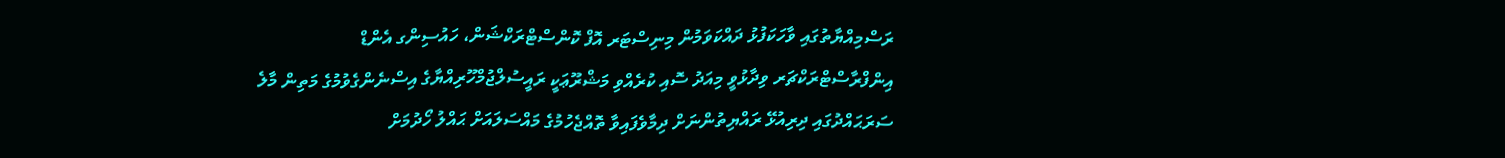ރަސްމިއްޔާތުގައި ވާހަކަފުޅު ދައްކަވަމުން މިނިސްޓަރ އޮފް ކޮންސްޓްރަކްޝަން، ހައުސިންގ އެންޑް އިންފްރާސްޓްރަކްޗަރ ވިދާޅުވީ މިއަދު ސޮއި ކުރެއްވި މަޝްރޫޢަކީ ރައީސުލްޖުމްހޫރިއްޔާގެ އިސްނެންގެވުމުގެ މަތިން މާލެ ސަރަޙައްދުގައި ދިރިއުޅޭ ރައްޔިތުންނަށް ދިމާވެފައިވާ ތޮއްޖެހުމުގެ މައްސަލައަށް ޙައްލު ހޯދުމަށް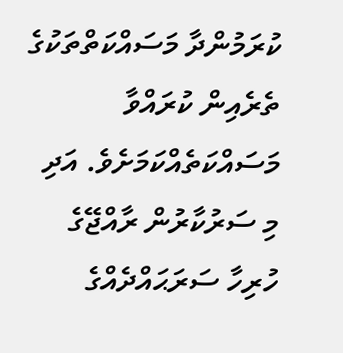ކުރަމުންދާ މަސައްކަތްތަކުގެ ތެރެއިން ކުރައްވާ މަސައްކަތެއްކަމަށެވެ. އަދި މި ސަރުކާރުން ރާއްޖޭގެ ހުރިހާ ސަރަޙައްދެއްގެ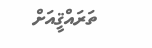ތަރައްޤީއަށް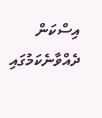އިސްކަން ދެއްވާނެކަމުގައި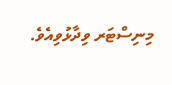މިނިސްޓަރ ވިދާޅުވިއެވެ.